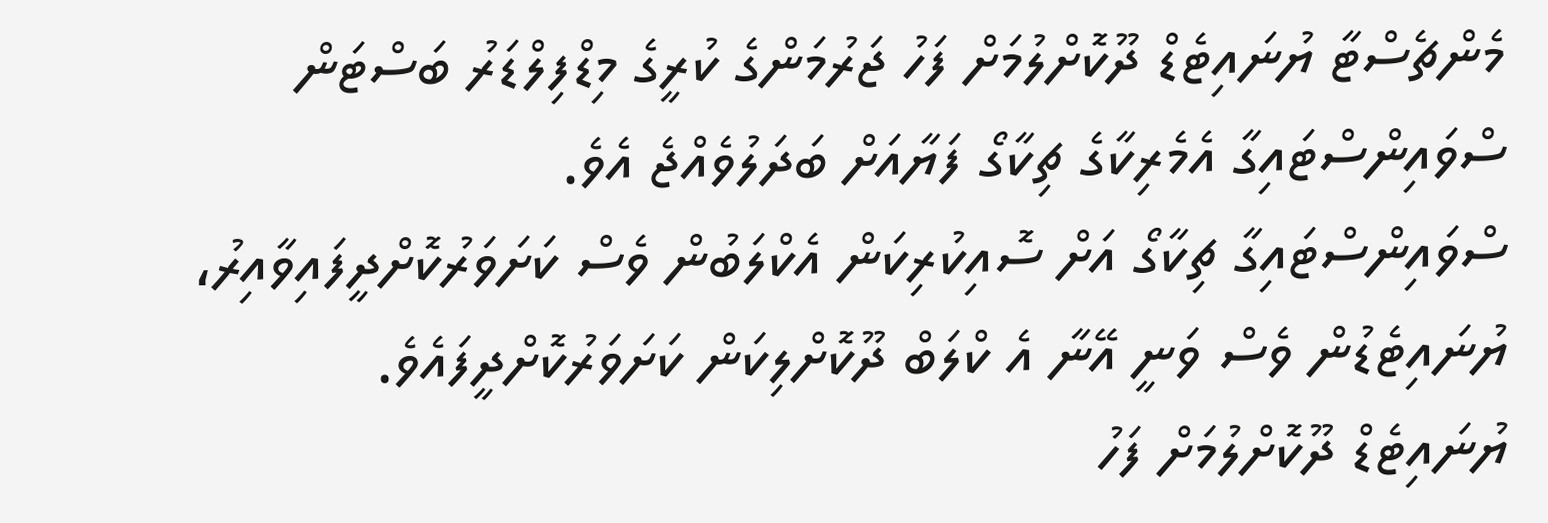މެންޗެސްޓާ ޔުނައިޓެޑް ދޫކޮށްލުމަށް ފަހު ޖަރުމަންގެ ކުރީގެ މިޑްފިލްޑަރު ބަސްޓަން ސްވައިންސްޓައިގާ އެމެރިކާގެ ޗިކާގޯ ފަޔާއަށް ބަދަލުވެއްޖެ އެވެ.
ސްވައިންސްޓައިގާ ޗިކާގޯ އަށް ސޮއިކުރިކަން އެކްލަބުން ވެސް ކަށަވަރުކޮށްދީފައިވާއިރު، ޔުނައިޓެޑުން ވެސް ވަނީ އޭނާ އެ ކްލަބް ދޫކޮށްލިކަން ކަށަވަރުކޮށްދީފައެވެ.
ޔުނައިޓެޑް ދޫކޮށްލުމަށް ފަހު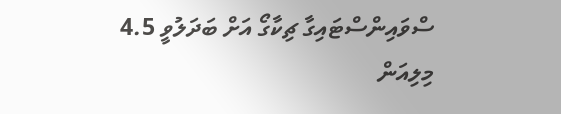ސްވައިންސްޓައިގާ ޗިކާގޯ އަށް ބަދަލުވީ 4.5 މިލިއަން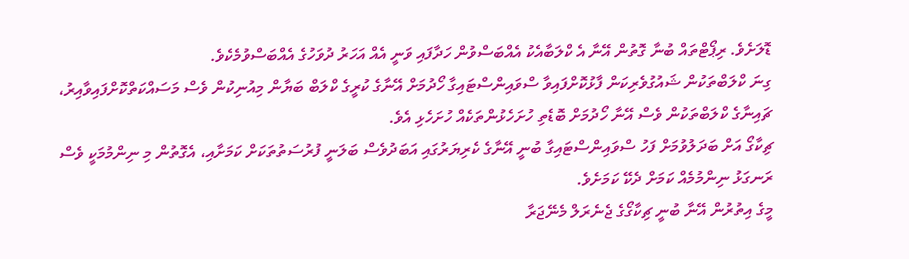ޑޮލަށެވެ. ރިޕޯޓްތައް ބުނާ ގޮތުން އޭނާ އެ ކްލަބާއެކު އެއްބަސްވުން ހަދާފައި ވަނީ އެއް އަހަރު ދުވަހުގެ އެއްބަސްވުމެކެވެ.
ގިނަ ކްލަބްތަކުން ޝައުގުވެރިކަން ފާޅުކޮށްފައިވާ ސްވައިންސްޓައިގާ ހޯދުމަށް އޭނާގެ ކުރީގެ ކްލަބް ބަޔާން މިއުނިކުން ވެސް މަސައްކަތްކޮށްފައިވާއިރު، ޗައިނާގެ ކްލަބްތަކުން ވެސް އޭނާ ހޯދުމަށް ބޮޑެތި ހުށަހެޅުންތަކެއް ހުށަހެޅި އެވެ.
ޗިކާގޯ އަށް ބަދަލުވުމަށް ފަހު ސްވައިންސްޓައިގާ ބުނީ އޭނާގެ ކެރިޔަރުގައި އަބަދުވެސް ބަލަނީ ފުރުސަތުތަކަށް ކަމަށާއި، އެގޮތުން މި ނިންމުމަކީ ވެސް ރަނގަޅު ނިންމުމެއް ކަމަށް ދެކޭ ކަމަށެވެ.
މީގެ އިތުރުން އޭނާ ބުނީ ޗިކާގޯގެ ޖެނެރަލް މެނޭޖަރާ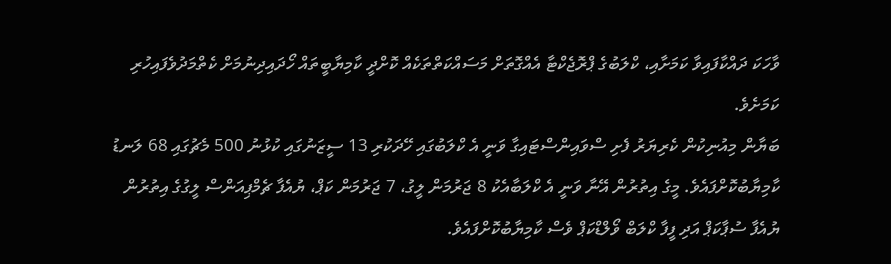ވާހަކަ ދައްކާފައިވާ ކަމަށާއި، ކްލަބުގެ ޕްރޮޖެކްޓާ އެއްގޮތަށް މަސައްކަތްތަކެއް ކޮށްދީ ކާމިޔާބީތައް ހޯދައިދިނުމަށް ކެތްމަދުވެފައިހުރި ކަމަށެވެ.
ބަޔާން މިއުނިކުން ކެރިޔަރު ފެށި ސްވައިންސްޓައިގާ ވަނީ އެ ކްލަބުގައި ހޭދަކުރި 13 ސީޒަނުގައި ކުޅުނު 500 މެޗުގައި 68 ލަނޑު ކާމިޔާބުކޮށްފައެވެ. މީގެ އިތުރުން އޭނާ ވަނީ އެ ކްލަބާއެކު 8 ޖަރުމަން ލީގު، 7 ޖަރުމަން ކަޕް، ޔުއެފާ ޗެމްޕިއަންސް ލީގުގެ އިތުރުން ޔުއެފާ ސުޕާކަޕް އަދި ފީފާ ކްލަބް ވޯލްޑްކަޕް ވެސް ކާމިޔާބުކޮށްފައެވެ.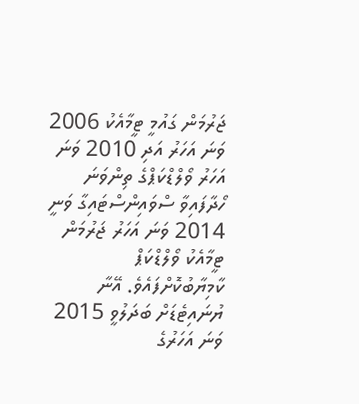ޖަރުމަން ގައުމީ ޓީމާއެކު 2006 ވަނަ އަހަރު އަދި 2010 ވަނަ އަހަރު ވޯލްޑްކަޕްގެ ތިންވަނަ ހޯދާފައިވާ ސްވައިންސްޓައިގާ ވަނީ 2014 ވަނަ އަހަރު ޖަރުމަން ޓީމާއެކު ވޯލްޑްކަޕް ކާމިޔާބުކޮށްފައެވެ. އޭނާ ޔުނައިޓެޑަށް ބަދަލުވީ 2015 ވަނަ އަހަރުގެ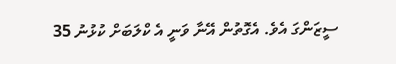ސީޒަންގަ އެވެ. އެގޮތުން އޭނާ ވަނީ އެ ކްލަބަށް ކުޅުނު 35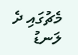މެޗުގައި ދެ ލަނޑު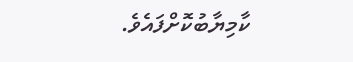ކާމިޔާބުކޮށްފައެވެ.